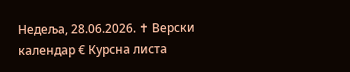Недеља, 28.06.2026. ✝ Верски календар € Курсна листа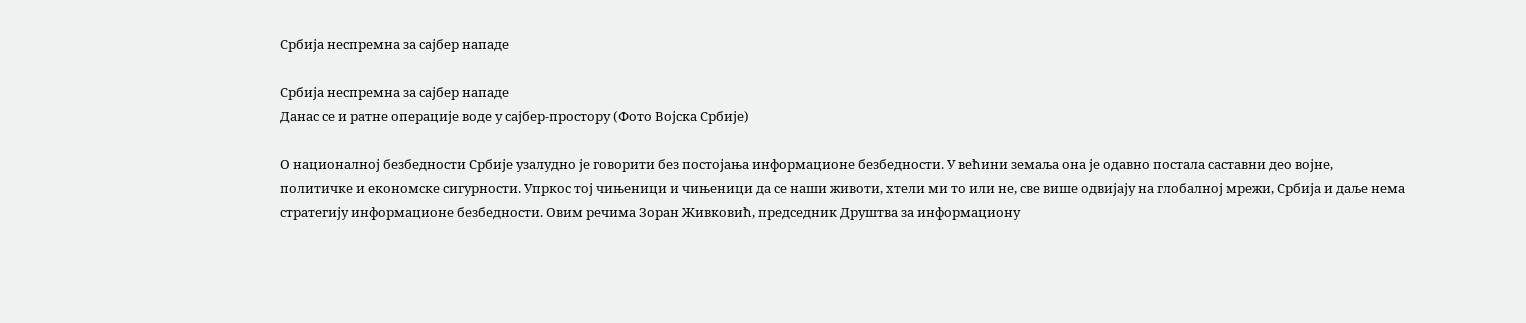Србија неспремна за сајбер нападе

Србија неспремна за сајбер нападе
Данас се и ратне операције воде у сајбер-простору (Фото Војска Србије)

О националној безбедности Србије узалудно је говорити без постојања информационе безбедности. У већини земаља она је одавно постала саставни део војне, политичке и економске сигурности. Упркос тој чињеници и чињеници да се наши животи, хтели ми то или не, све више одвијају на глобалној мрежи, Србија и даље нема стратегију информационе безбедности. Овим речима Зоран Живковић, председник Друштва за информациону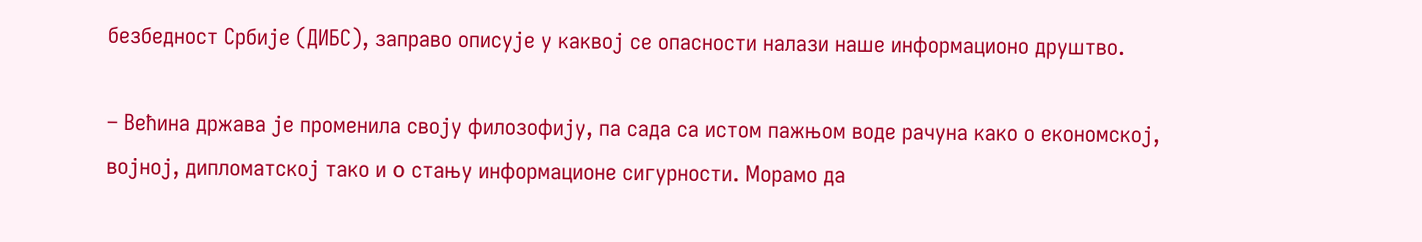безбедност Србије (ДИБС), заправо описује у каквој се опасности налази наше информационо друштво.

– Већина држава је променила своју филозофију, па сада са истом пажњом воде рачуна како о економској, војној, дипломатској тако и o стању информационе сигурности. Морамо да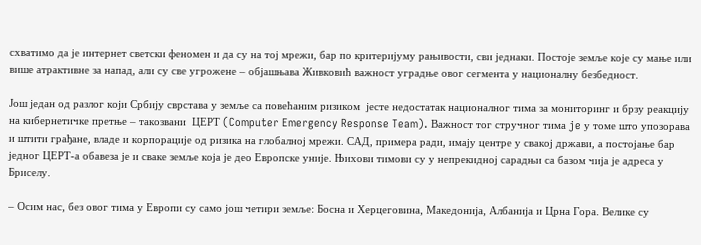схватимо да је интернет светски феномен и да су на тој мрежи, бар по критеријуму рањивости, сви једнаки. Постоје земље које су мање или више атрактивне за напад, али су све угрожене – објашњава Живковић важност уградње овог сегмента у националну безбедност.

Још један од разлог који Србију сврстава у земље са повећаним ризиком  јесте недостатак националног тима за мониторинг и брзу реакцију на кибернетичке претње – такозвани  ЦЕРТ (Computer Emergency Response Team). Важност тог стручног тима je у томе што упозоравa и штити грађане, владе и корпорације од ризика на глобалној мрежи. САД, примера ради, имају центре у свакој држави, а постојање бар једног ЦЕРТ-а обавеза је и сваке земље која је део Европске уније. Њихови тимови су у непрекидној сарадњи са базом чија је адреса у Бриселу.

– Осим нас, без овог тима у Европи су само још четири земље: Босна и Херцеговина, Македонија, Албанија и Црна Гора. Велике су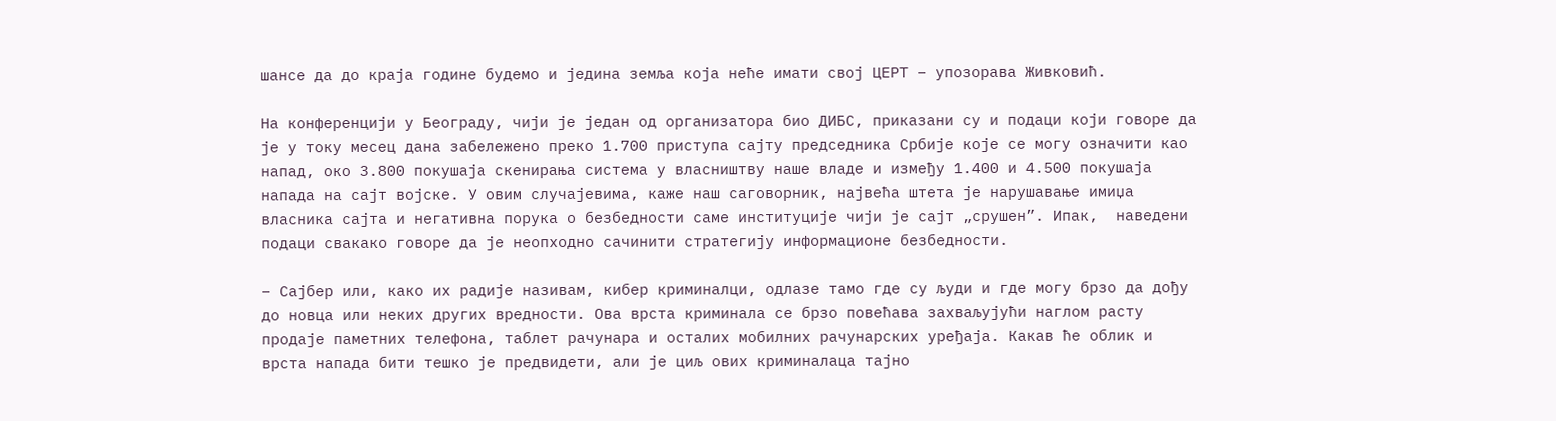шансе да до краја године будемо и једина земља која неће имати свој ЦЕРТ – упозорава Живковић.

На конференцији у Београду, чији је један од организатора био ДИБС, приказани су и подаци који говоре да је у току месец дана забележено преко 1.700 приступа сајту председника Србије које се могу означити као напад, око 3.800 покушаја скенирања система у власништву наше владе и између 1.400 и 4.500 покушаја напада на сајт војске. У овим случајевима, каже наш саговорник, највећа штета је нарушавање имиџа власника сајта и негативна порука о безбедности саме институције чији је сајт „срушен”. Ипак,  наведени подаци свакако говоре да је неопходно сачинити стратегију информационе безбедности.

– Сајбер или, како их радије називам, кибер криминалци, одлазе тамо где су људи и где могу брзо да дођу до новца или неких других вредности. Ова врста криминала се брзо повећава захваљујући наглом расту продаје паметних телефона, таблет рачунара и осталих мобилних рачунарских уређаја. Какав ће облик и врста напада бити тешко је предвидети, али је циљ ових криминалаца тајно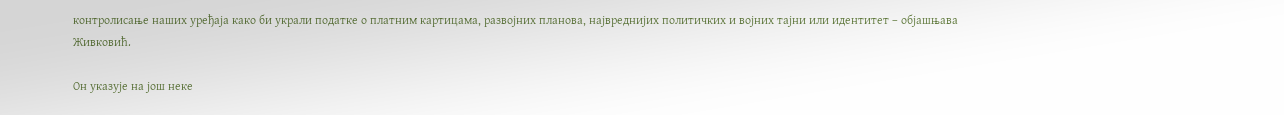контролисање наших уређаја како би украли податке о платним картицама, развојних планова, највреднијих политичких и војних тајни или идентитет – објашњава Живковић.

Он указује на још неке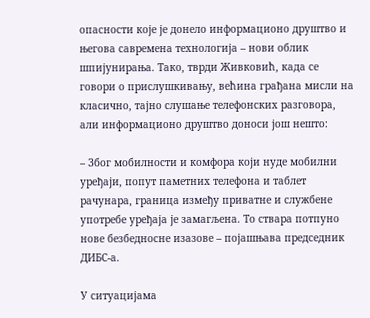опасности које је донело информационо друштво и његова савремена технологија – нови облик шпијунирања. Тако, тврди Живковић, када се говори о прислушкивању, већина грађана мисли на класично, тајно слушање телефонских разговора, али информационо друштво доноси још нешто:

– Због мобилности и комфора који нуде мобилни уређаји, попут паметних телефонa и таблет рачунара, граница између приватне и службене употребе уређаја је замагљена. То ствара потпуно нове безбедносне изазове – појашњава председник ДИБС-а.

У ситуацијама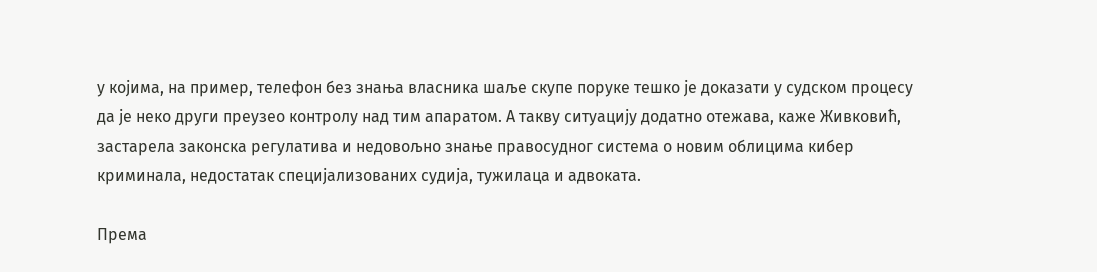у којима, на пример, телефон без знања власника шаље скупе поруке тешко је доказати у судском процесу да је неко други преузео контролу над тим апаратом. А такву ситуацију додатно отежава, каже Живковић, застарела законска регулатива и недовољно знање правосудног система о новим облицима кибер криминала, недостатак специјализованих судија, тужилаца и адвоката.

Према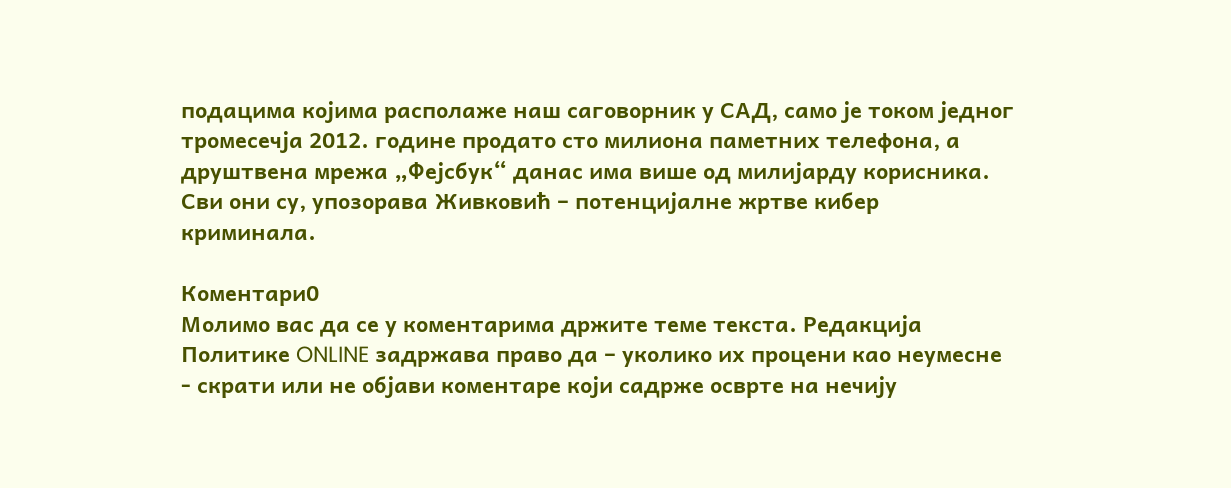подацима којима располаже наш саговорник у САД, само је током једног тромесечја 2012. године продато сто милиона паметних телефона, а друштвена мрежа „Фејсбук“ данас има више од милијарду корисника. Сви они су, упозорава Живковић – потенцијалне жртве кибер криминала.

Коментари0
Молимо вас да се у коментарима држите теме текста. Редакција Политике ONLINE задржава право да – уколико их процени као неумесне - скрати или не објави коментаре који садрже осврте на нечију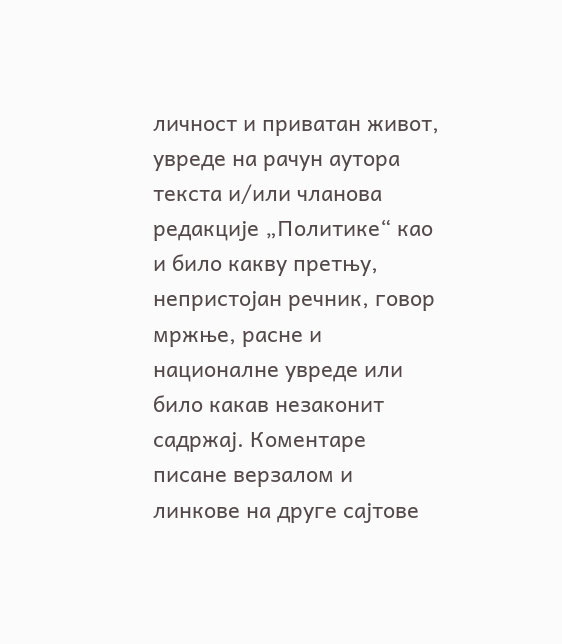личност и приватан живот, увреде на рачун аутора текста и/или чланова редакције „Политике“ као и било какву претњу, непристојан речник, говор мржње, расне и националне увреде или било какав незаконит садржај. Коментаре писане верзалом и линкове на друге сајтове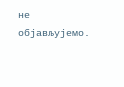не објављујемо.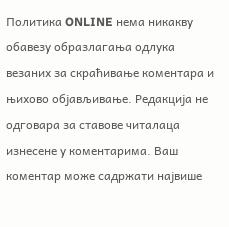Политика ONLINE нема никакву обавезу образлагања одлука везаних за скраћивање коментара и њихово објављивање. Редакција не одговара за ставове читалаца изнесене у коментарима. Ваш коментар може садржати највише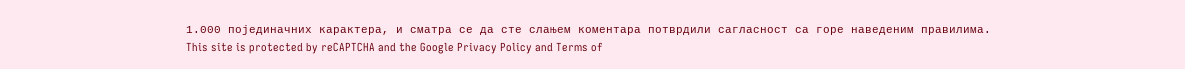1.000 појединачних карактера, и сматра се да сте слањем коментара потврдили сагласност са горе наведеним правилима.
This site is protected by reCAPTCHA and the Google Privacy Policy and Terms of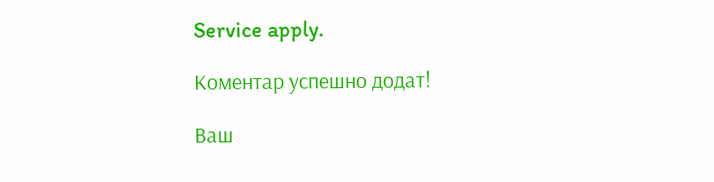Service apply.

Комeнтар успeшно додат!

Ваш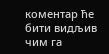комeнтар ћe бити видљив чим га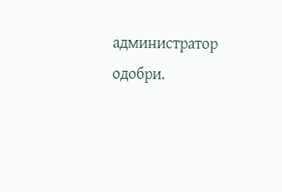администратор одобри.